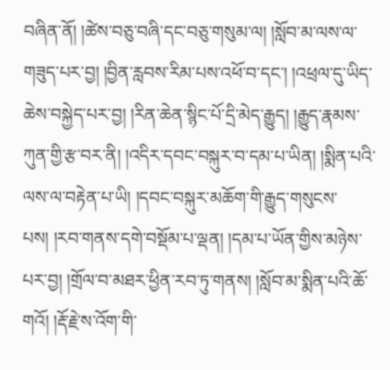བཞིན་ནོ། །ཚེས་བཅུ་བཞི་དང་བཅུ་གསུམ་ལ། །སློབ་མ་ལས་ལ་གཟུད་པར་བྱ། །བྱིན་རླབས་རིམ་པས་འཕོ་བ་དང་། །འཕྲལ་དུ་ཡིད་ཆེས་བསྐྱེད་པར་བྱ། །རིན་ཆེན་སྙིང་པོ་དྲི་མེད་རྒྱུད། །རྒྱུད་རྣམས་ཀུན་གྱི་རྩ་བར་ནི། །འདིར་དབང་བསྐུར་བ་དམ་པ་ཡིན། །སྨིན་པའི་ལས་ལ་བརྟེན་པ་ཡི། །དབང་བསྐུར་མཆོག་གི་རྒྱུད་གསུངས་པས། །རབ་གནས་དགེ་བསྡོམ་པ་ལྡན། །དམ་པ་ཡོན་གྱིས་མཉེས་པར་བྱ། །གྲོལ་བ་མཐར་ཕྱིན་རབ་ཏུ་གནས། །སློབ་མ་སྨིན་པའི་ཆོ་གའོ། །རྡོ་རྗེ་ས་འོག་གི་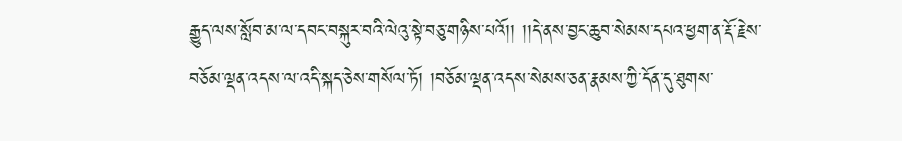རྒྱུད་ལས་སློབ་མ་ལ་དབང་བསྐུར་བའི་ལེའུ་སྟེ་བཅུ་གཉིས་པའོ།། །།དེ་ནས་བྱང་ཆུབ་སེམས་དཔའ་ཕྱག་ན་རྡོ་རྗེས་བཅོམ་ལྡན་འདས་ལ་འདི་སྐད་ཅེས་གསོལ་ཏོ། །བཅོམ་ལྡན་འདས་སེམས་ཅན་རྣམས་ཀྱི་དོན་དུ་ཐུགས་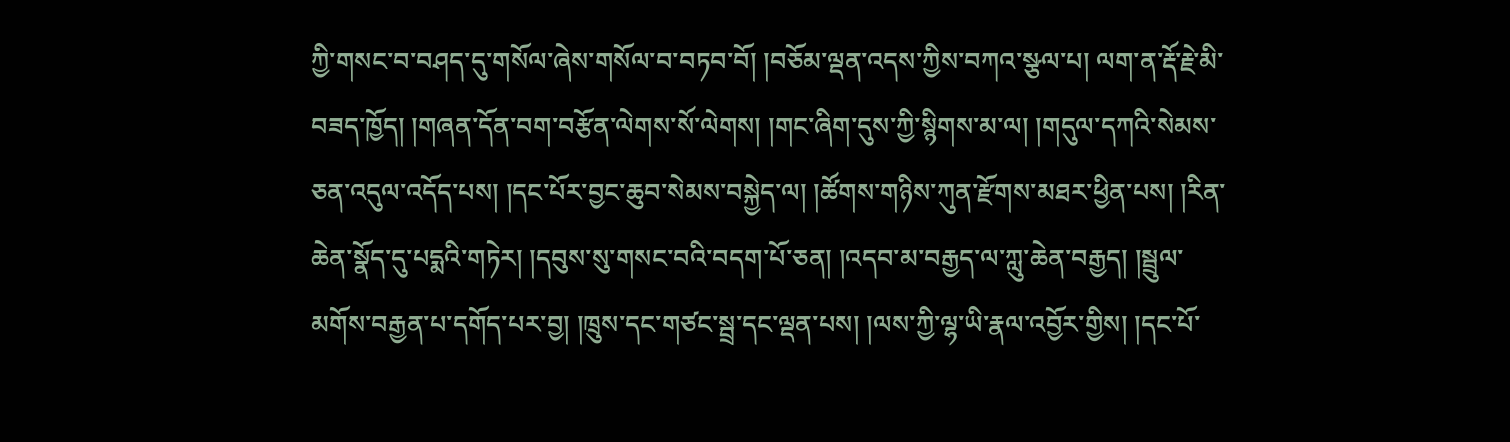ཀྱི་གསང་བ་བཤད་དུ་གསོལ་ཞེས་གསོལ་བ་བཏབ་བོ། །བཅོམ་ལྡན་འདས་ཀྱིས་བཀའ་སྩལ་པ། ལག་ན་རྡོ་རྗེ་མི་བཟད་ཁྱོད། །གཞན་དོན་བག་བརྩོན་ལེགས་སོ་ལེགས། །གང་ཞིག་དུས་ཀྱི་སྙིགས་མ་ལ། །གདུལ་དཀའི་སེམས་ཅན་འདུལ་འདོད་པས། །དང་པོར་བྱང་ཆུབ་སེམས་བསྐྱེད་ལ། །ཚོགས་གཉིས་ཀུན་རྫོགས་མཐར་ཕྱིན་པས། །རིན་ཆེན་སྣོད་དུ་པདྨའི་གཏེར། །དབུས་སུ་གསང་བའི་བདག་པོ་ཅན། །འདབ་མ་བརྒྱད་ལ་ཀླུ་ཆེན་བརྒྱད། །སྦྲུལ་མགོས་བརྒྱན་པ་དགོད་པར་བྱ། །ཁྲུས་དང་གཙང་སྦྲ་དང་ལྡན་པས། །ལས་ཀྱི་ལྷ་ཡི་རྣལ་འབྱོར་གྱིས། །དང་པོ་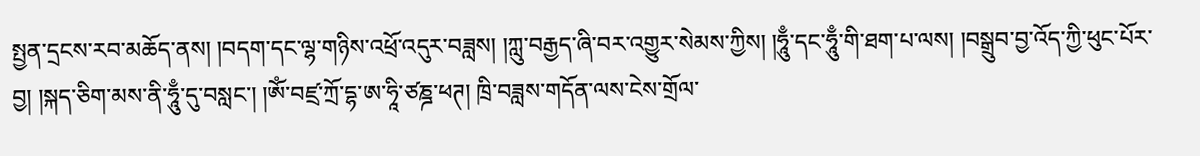སྤྱན་དྲངས་རབ་མཆོད་ནས། །བདག་དང་ལྷ་གཉིས་འཕྲོ་འདུར་བཟླས། །ཀླུ་བརྒྱད་ཞི་བར་འགྱུར་སེམས་ཀྱིས། །ཧཱུྃ་དང་ཧཱུྃ་གི་ཐག་པ་ལས། །བསྒྲུབ་བྱ་འོད་ཀྱི་ཕུང་པོར་བྱ། །སྐད་ཅིག་མས་ནི་ཧཱུྃ་དུ་བསླང་། །ཨོཾ་བཛྲ་ཀྲོ་དྷ་ཨ་ཧཱི་ཙཎྜ་ཕཊ། ཁྲི་བཟླས་གདོན་ལས་ངེས་གྲོལ་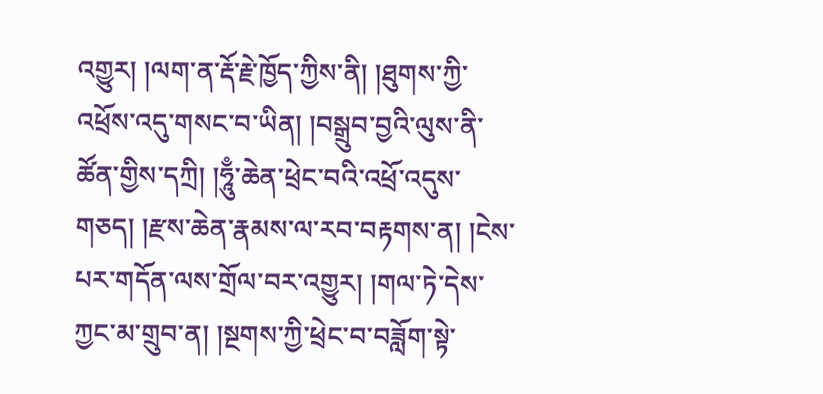འགྱུར། །ལག་ན་རྡོ་རྗེ་ཁྱོད་ཀྱིས་ནི། །ཐུགས་ཀྱི་འཕྲོས་འདུ་གསང་བ་ཡིན། །བསྒྲུབ་བྱའི་ལུས་ནི་ཚོན་གྱིས་དཀྲི། །ཧཱུྃ་ཆེན་ཕྲེང་བའི་འཕྲོ་འདུས་གཅད། །རྫས་ཆེན་རྣམས་ལ་རབ་བརྟགས་ན། །ངེས་པར་གདོན་ལས་གྲོལ་བར་འགྱུར། །གལ་ཏེ་དེས་ཀྱང་མ་གྲུབ་ན། །སྔགས་ཀྱི་ཕྲེང་བ་བཟློག་སྟེ་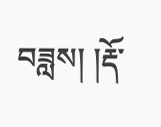བཟླས། །རྡོ་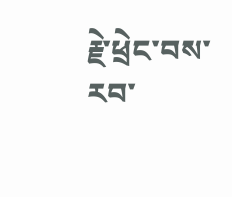རྗེ་ཕྲེང་བས་རབ་